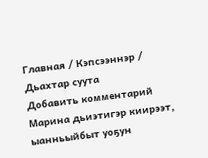Главная / Кэпсээннэр / Дьахтар суута
Добавить комментарий
Марина дьиэтигэр киирээт, ыанньыйбыт уоҕун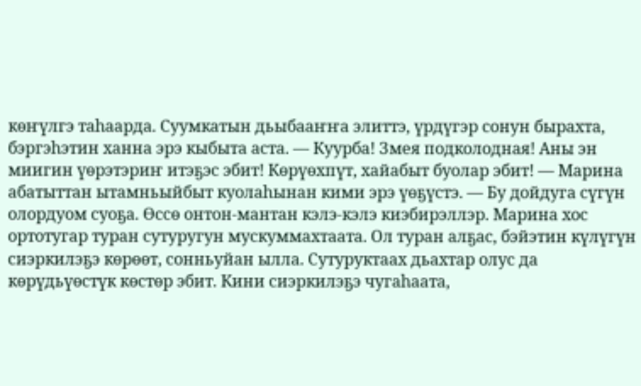көҥүлгэ таһаарда. Суумкатын дьыбааҥҥа элиттэ, үрдүгэр сонун бырахта, бэргэһэтин ханна эрэ кыбыта аста. — Куурба! Змея подколодная! Аны эн миигин үөрэтэриҥ итэҕэс эбит! Көрүөхпүт, хайабыт буолар эбит! — Марина абатыттан ытамньыйбыт куолаһынан кими эрэ үөҕүстэ. — Бу дойдуга сүгүн олордуом суоҕа. Өссө онтон-мантан кэлэ-кэлэ киэбирэллэр. Марина хос ортотугар туран сутуругун мускуммахтаата. Ол туран алҕас, бэйэтин күлүгүн сиэркилэҕэ көрөөт, сонньуйан ылла. Сутуруктаах дьахтар олус да көрүдьүөстүк көстөр эбит. Кини сиэркилэҕэ чугаһаата,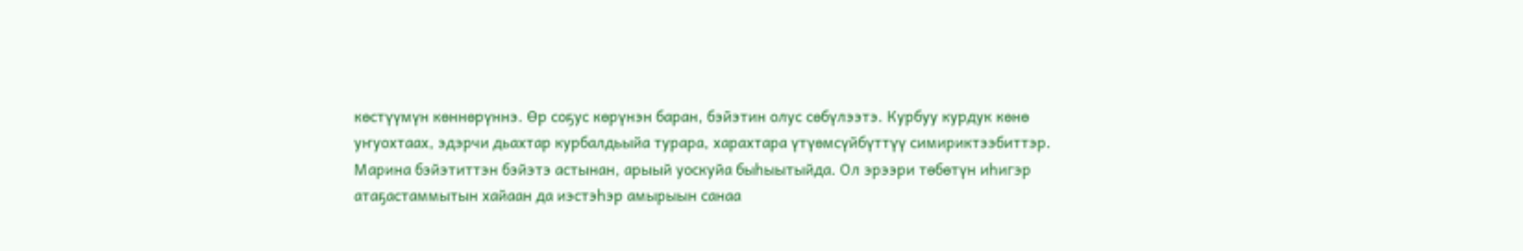көстүүмүн көннөрүннэ. Өр соҕус көрүнэн баран, бэйэтин олус сөбүлээтэ. Курбуу курдук көнө уҥуохтаах, эдэрчи дьахтар курбалдьыйа турара, харахтара үтүөмсүйбүттүү симириктээбиттэр. Марина бэйэтиттэн бэйэтэ астынан, арыый уоскуйа быһыытыйда. Ол эрээри төбөтүн иһигэр атаҕастаммытын хайаан да иэстэһэр амырыын санаа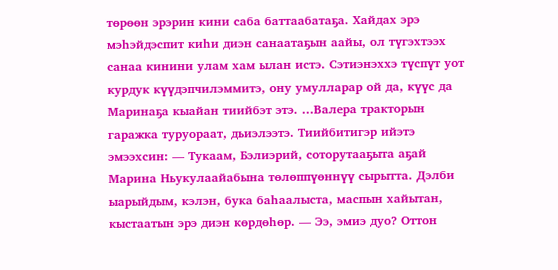төрөөн эрэрин кини саба баттаабатаҕа. Хайдах эрэ мэһэйдэспит киһи диэн санаатаҕын аайы, ол түгэхтээх санаа кинини улам хам ылан истэ. Сэтиэнэххэ түспүт уот курдук күүдэпчилэммитэ, ону умулларар ой да, күүс да Маринаҕа кыайан тиийбэт этэ. …Валера тракторын гаражка туруораат, дьиэлээтэ. Тиийбитигэр ийэтэ эмээхсин: — Тукаам, Бэлиэрий, соторутааҕыта аҕай Марина Ньукулаайабына төлөппүөннүү сырытта. Дэлби ыарыйдым, кэлэн, бука баһаалыста, маспын хайытан, кыстаатын эрэ диэн көрдөһөр. — Ээ, эмиэ дуо? Оттон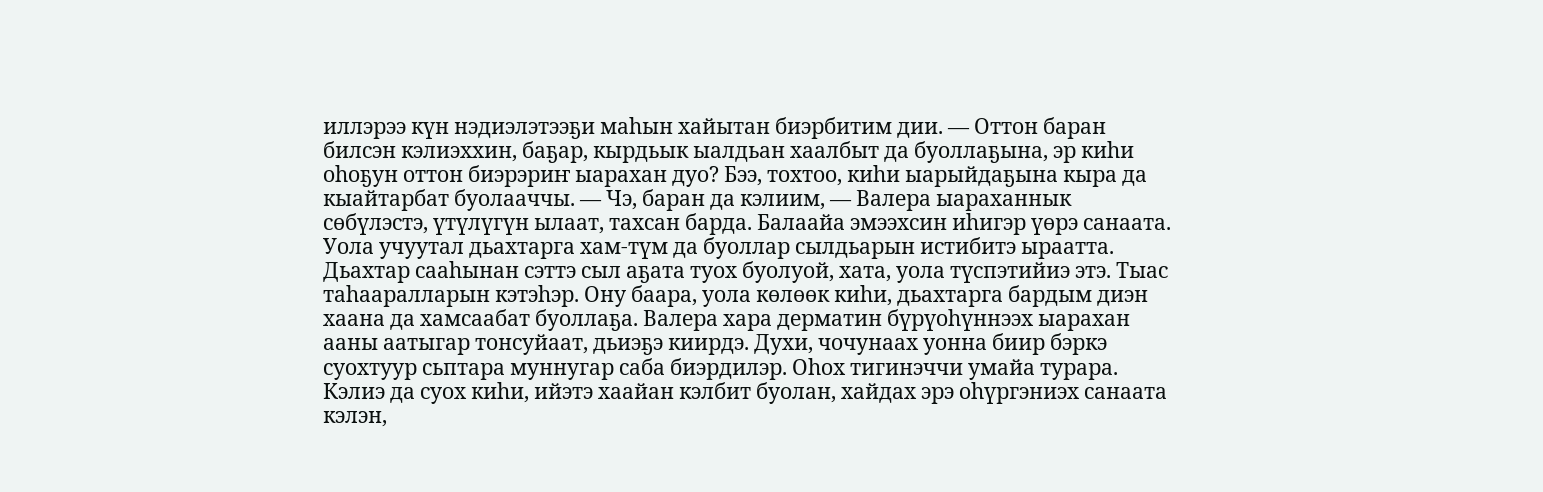иллэрээ күн нэдиэлэтээҕи маһын хайытан биэрбитим дии. — Оттон баран билсэн кэлиэххин, баҕар, кырдьык ыалдьан хаалбыт да буоллаҕына, эр киһи оһоҕун оттон биэрэриҥ ыарахан дуо? Бээ, тохтоо, киһи ыарыйдаҕына кыра да кыайтарбат буолааччы. — Чэ, баран да кэлиим, — Валера ыараханнык сөбүлэстэ, үтүлүгүн ылаат, тахсан барда. Балаайа эмээхсин иһигэр үөрэ санаата. Уола учуутал дьахтарга хам-түм да буоллар сылдьарын истибитэ ыраатта. Дьахтар сааһынан сэттэ сыл аҕата туох буолуой, хата, уола түспэтийиэ этэ. Тыас таһааралларын кэтэһэр. Ону баара, уола көлөөк киһи, дьахтарга бардым диэн хаана да хамсаабат буоллаҕа. Валера хара дерматин бүрүоһүннээх ыарахан ааны аатыгар тонсуйаат, дьиэҕэ киирдэ. Духи, чочунаах уонна биир бэркэ суохтуур сьптара муннугар саба биэрдилэр. Оһох тигинэччи умайа турара. Кэлиэ да суох киһи, ийэтэ хаайан кэлбит буолан, хайдах эрэ оһүргэниэх санаата кэлэн,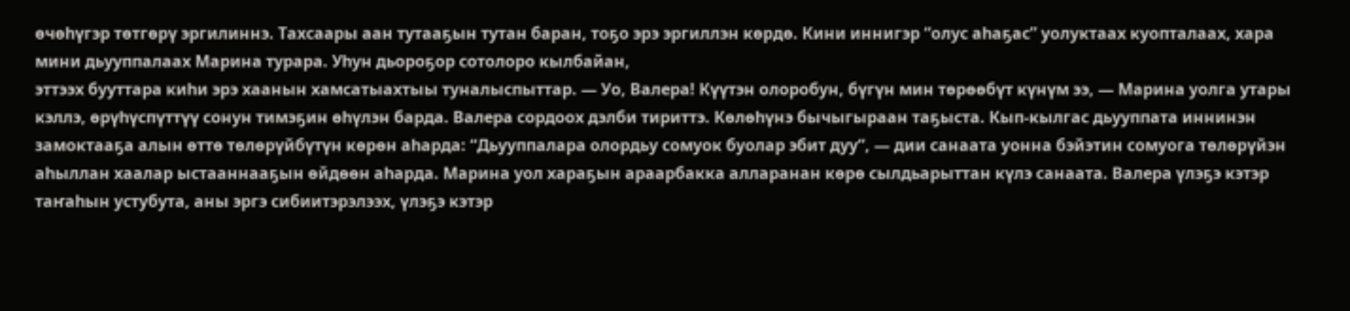өчөһүгэр төтгөрү эргилиннэ. Тахсаары аан тутааҕын тутан баран, тоҕо эрэ эргиллэн көрдө. Кини иннигэр “олус аһаҕас” уолуктаах куопталаах, хара мини дьууппалаах Марина турара. Уһун дьороҕор сотолоро кылбайан,
эттээх бууттара киһи эрэ хаанын хамсатыахтыы туналыспыттар. — Уо, Валера! Күүтэн олоробун, бүгүн мин төрөөбүт күнүм ээ, — Марина уолга утары кэллэ, өрүһүспүттүү сонун тимэҕин өһүлэн барда. Валера сордоох дэлби тириттэ. Көлөһүнэ бычыгыраан таҕыста. Кып-кылгас дьууппата иннинэн замоктааҕа алын өттө төлөрүйбүтүн көрөн аһарда: “Дьууппалара олордьу сомуок буолар эбит дуу”, — дии санаата уонна бэйэтин сомуога төлөрүйэн аһыллан хаалар ыстааннааҕын өйдөөн аһарда. Марина уол хараҕын араарбакка алларанан көрө сылдьарыттан күлэ санаата. Валера үлэҕэ кэтэр таҥаһын устубута, аны эргэ сибиитэрэлээх, үлэҕэ кэтэр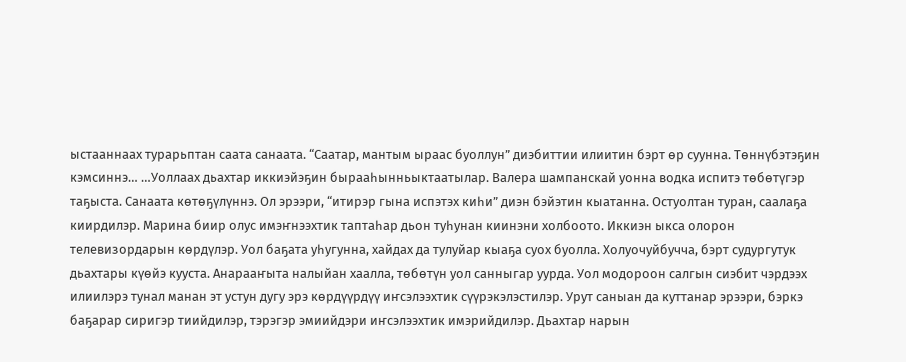ыстааннаах турарьптан саата санаата. “Саатар, мантым ыраас буоллун” диэбиттии илиитин бэрт өр суунна. Төннүбэтэҕин кэмсиннэ… …Уоллаах дьахтар иккиэйэҕин бырааһынньыктаатылар. Валера шампанскай уонна водка испитэ төбөтүгэр таҕыста. Санаата көтөҕүлүннэ. Ол эрээри, “итирэр гына испэтэх киһи” диэн бэйэтин кыатанна. Остуолтан туран, саалаҕа киирдилэр. Марина биир олус имэҥнээхтик таптаһар дьон туһунан киинэни холбоото. Иккиэн ыкса олорон телевизордарын көрдүлэр. Уол баҕата уһугунна, хайдах да тулуйар кыаҕа суох буолла. Холуочуйбучча, бэрт судургутук дьахтары күөйэ кууста. Анарааҥыта налыйан хаалла, төбөтүн уол санныгар уурда. Уол модороон салгын сиэбит чэрдээх илиилэрэ тунал манан эт устун дугу эрэ көрдүүрдүү иҥсэлээхтик сүүрэкэлэстилэр. Урут саныан да куттанар эрээри, бэркэ баҕарар сиригэр тиийдилэр, тэрэгэр эмиийдэри иҥсэлээхтик имэрийдилэр. Дьахтар нарын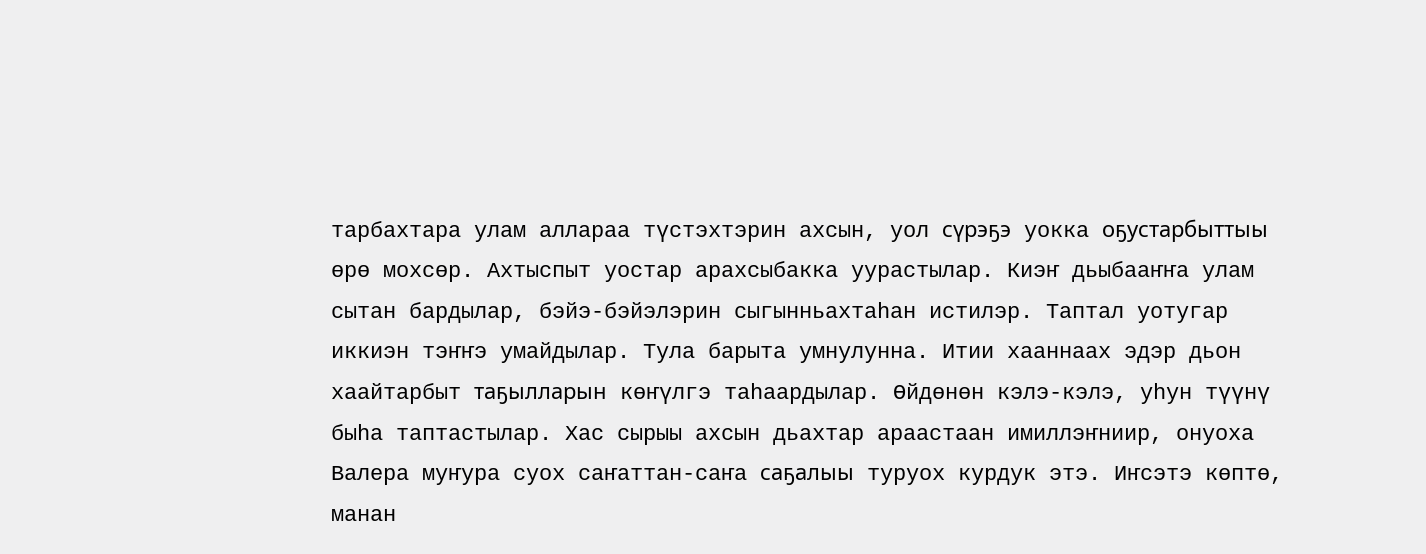тарбахтара улам аллараа түстэхтэрин ахсын, уол сүрэҕэ уокка оҕустарбыттыы өрө мохсөр. Ахтыспыт уостар арахсыбакка уурастылар. Киэҥ дьыбааҥҥа улам сытан бардылар, бэйэ-бэйэлэрин сыгынньахтаһан истилэр. Таптал уотугар иккиэн тэҥҥэ умайдылар. Тула барыта умнулунна. Итии хааннаах эдэр дьон хаайтарбыт таҕылларын көҥүлгэ таһаардылар. Өйдөнөн кэлэ-кэлэ, уһун түүнү быһа таптастылар. Хас сырыы ахсын дьахтар араастаан имиллэҥниир, онуоха Валера муҥура суох саҥаттан-саҥа саҕалыы туруох курдук этэ. Иҥсэтэ көптө, манан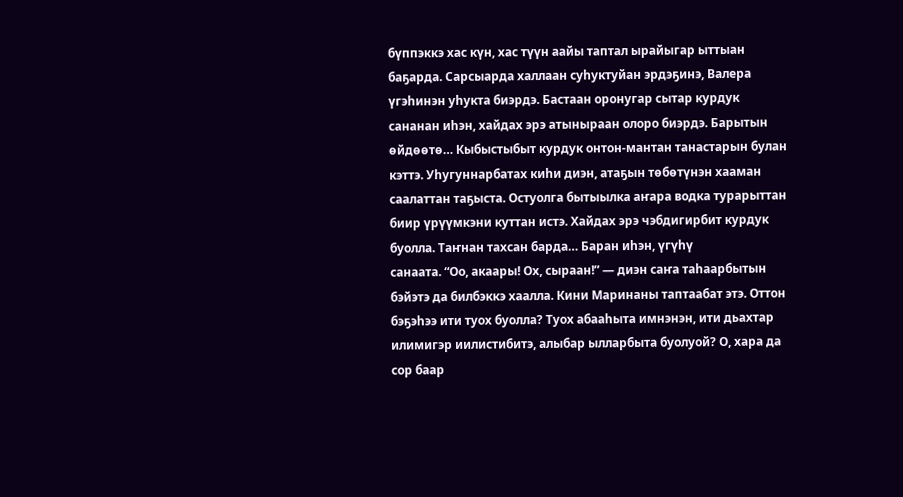бүппэккэ хас күн, хас түүн аайы таптал ырайыгар ыттыан баҕарда. Сарсыарда халлаан суһуктуйан эрдэҕинэ, Валера үгэһинэн уһукта биэрдэ. Бастаан оронугар сытар курдук сананан иһэн, хайдах эрэ атыныраан олоро биэрдэ. Барытын өйдөөтө… Кыбыстыбыт курдук онтон-мантан танастарын булан кэттэ. Уһугуннарбатах киһи диэн, атаҕын төбөтүнэн хааман саалаттан таҕыста. Остуолга бытыылка аҥара водка турарыттан биир үрүүмкэни куттан истэ. Хайдах эрэ чэбдигирбит курдук буолла. Таҥнан тахсан барда… Баран иһэн, үгүһү
санаата. “Оо, акаары! Ох, сыраан!” — диэн саҥа таһаарбытын бэйэтэ да билбэккэ хаалла. Кини Маринаны таптаабат этэ. Оттон бэҕэһээ ити туох буолла? Туох абааһыта имнэнэн, ити дьахтар илимигэр иилистибитэ, алыбар ылларбыта буолуой? О, хара да сор баар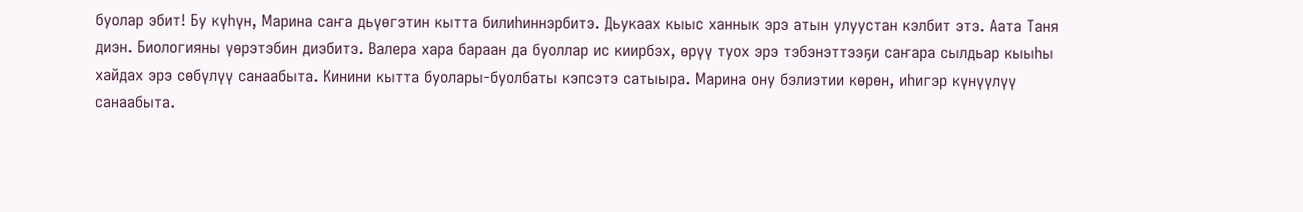буолар эбит! Бу күһүн, Марина саҥа дьүөгэтин кытта билиһиннэрбитэ. Дьукаах кыыс ханнык эрэ атын улуустан кэлбит этэ. Аата Таня диэн. Биологияны үөрэтэбин диэбитэ. Валера хара бараан да буоллар ис киирбэх, өрүү туох эрэ тэбэнэттээҕи саҥара сылдьар кыыһы хайдах эрэ сөбүлүү санаабыта. Кинини кытта буолары-буолбаты кэпсэтэ сатыыра. Марина ону бэлиэтии көрөн, иһигэр күнүүлүү санаабыта.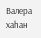Валера хаһан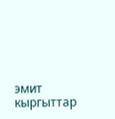эмит кыргыттар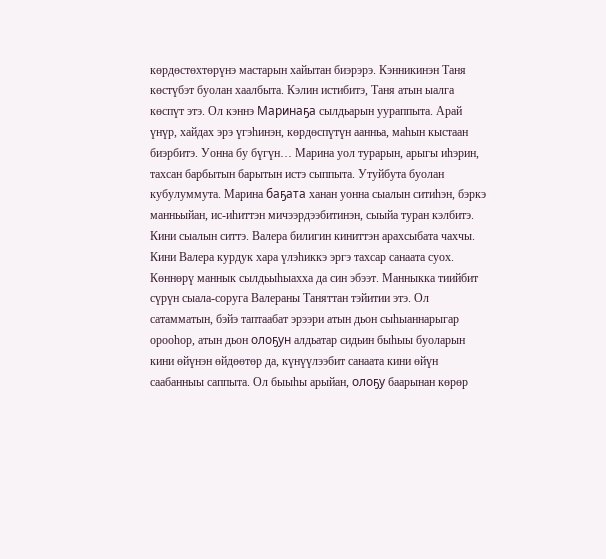көрдөстөхтөрүнэ мастарын хайытан биэрэрэ. Кэнникинэн Таня көстүбэт буолан хаалбыта. Кэлин истибитэ, Таня атын ыалга көспүт этэ. Ол кэннэ Маринаҕа сылдьарын уураппыта. Арай үнүр, хайдах эрэ үгэһинэн, көрдөспүтүн аанньа, маһын кыстаан биэрбитэ. Уонна бу бүгүн… Марина уол турарын, арыгы иһэрин, тахсан барбытын барытын истэ сыппыта. Утуйбута буолан кубулуммута. Марина баҕата ханан уонна сыалын ситиһэн, бэркэ манньыйан, ис-иһиттэн мичээрдээбитинэн, сыыйа туран кэлбитэ. Кини сыалын ситтэ. Валера билигин киниттэн арахсыбата чахчы. Кини Валера курдук хара үлэһиккэ эргэ тахсар санаата суох. Көннөрү маннык сылдьыһыахха да син эбээт. Манныкка тиийбит сүрүн сыала-соруга Валераны Таняттан тэйитии этэ. Ол сатамматын, бэйэ таптаабат эрээри атын дьон сыһыаннарыгар орооһор, атын дьон олоҕун алдьатар сидьин быһыы буоларын кини өйүнэн өйдөөтөр да, күнүүлээбит санаата кини өйүн саабанныы саппыта. Ол быыһы арыйан, олоҕу баарынан көрөр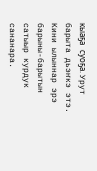кыаҕа суоҕа. Урут барыта дьэҥкэ этэ. Кини ылыннар эрэ барыны-барытын сатыыр курдук сананара.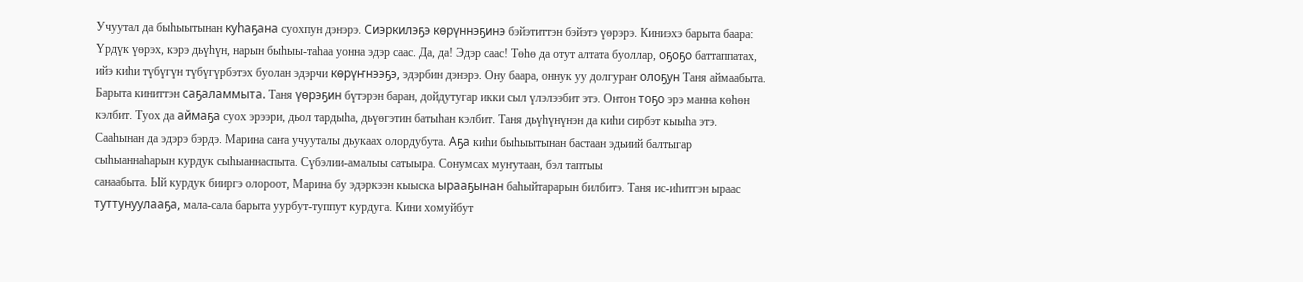Учуутал да быһыытынан куһаҕана суохпун дэнэрэ. Сиэркилэҕэ көрүннэҕинэ бэйэтиттэн бэйэтэ үөрэрэ. Киниэхэ барыта баара: Үрдүк үөрэх, кэрэ дьүһүн, нарын быһыы-таһаа уонна эдэр саас. Да, да! Эдэр саас! Төһө да отут алтата буоллар, оҕоҕо баттаппатах, ийэ киһи түбүгүн түбүгүрбэтэх буолан эдэрчи көрүҥнээҕэ, эдэрбин дэнэрэ. Ону баара, оннук уу долгураҥ олоҕун Таня аймаабыта. Барыта киниттэн саҕаламмыта. Таня үөрэҕин бүтэрэн баран, дойдутугар икки сыл үлэлээбит этэ. Онтон тоҕо эрэ манна көһөн кэлбит. Туох да аймаҕа суох эрээри, дьол тардыһа, дьүөгэтин батыһан кэлбит. Таня дьүһүнүнэн да киһи сирбэт кыыһа этэ. Сааһынан да эдэрэ бэрдэ. Марина саҥа учууталы дьукаах олордубута. Аҕа киһи быһыытынан бастаан эдьиий балтыгар сыһыаннаһарын курдук сыһыаннаспыта. Сүбэлии-амалыы сатыыра. Сонумсах муҥутаан, бэл таптыы
санаабыта. Ый курдук бииргэ олороот, Марина бу эдэркээн кыыска ырааҕынан баһыйтарарын билбитэ. Таня ис-иһитгэн ыраас туттунуулааҕа, мала-сала барыта уурбут-туппут курдуга. Кини хомуйбут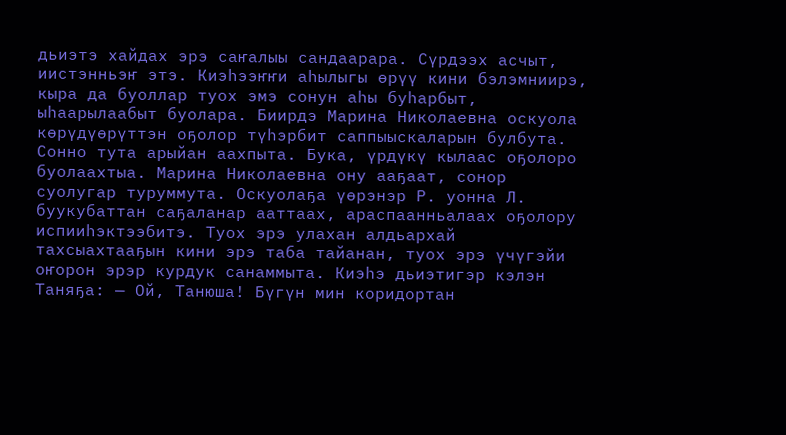дьиэтэ хайдах эрэ саҥалыы сандаарара. Сүрдээх асчыт, иистэнньэҥ этэ. Киэһээҥҥи аһылыгы өрүү кини бэлэмниирэ, кыра да буоллар туох эмэ сонун аһы буһарбыт, ыһаарылаабыт буолара. Биирдэ Марина Николаевна оскуола көрүдүөрүттэн оҕолор түһэрбит саппыыскаларын булбута. Сонно тута арыйан аахпыта. Бука, үрдүкү кылаас оҕолоро буолаахтыа. Марина Николаевна ону ааҕаат, сонор суолугар туруммута. Оскуолаҕа үөрэнэр Р. уонна Л. буукубаттан саҕаланар ааттаах, араспаанньалаах оҕолору испииһэктээбитэ. Туох эрэ улахан алдьархай тахсыахтааҕын кини эрэ таба тайанан, туох эрэ үчүгэйи оҥорон эрэр курдук санаммыта. Киэһэ дьиэтигэр кэлэн Таняҕа: — Ой, Танюша! Бүгүн мин коридортан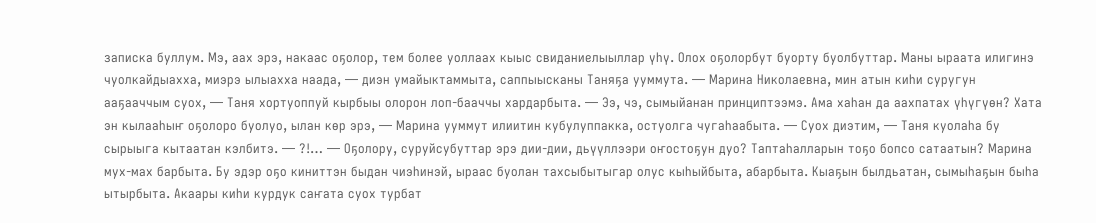записка буллум. Мэ, аах эрэ, накаас оҕолор, тем более уоллаах кыыс свиданиелыыллар үһү. Олох оҕолорбут буорту буолбуттар. Маны ыраата илигинэ чуолкайдыахха, миэрэ ылыахха наада, — диэн умайыктаммыта, саппыысканы Таняҕа ууммута. — Марина Николаевна, мин атын киһи суругун ааҕааччым суох, — Таня хортуоппуй кырбыы олорон лоп-бааччы хардарбыта. — Ээ, чэ, сымыйанан принциптээмэ. Ама хаһан да аахпатах үһүгүөн? Хата эн кылааһыҥ оҕолоро буолуо, ылан көр эрэ, — Марина ууммут илиитин кубулуппакка, остуолга чугаһаабыта. — Суох диэтим, — Таня куолаһа бу сырыыга кытаатан кэлбитэ. — ?!… — Оҕолору, суруйсубуттар эрэ дии-дии, дьүүллээри оҥостоҕун дуо? Таптаһалларын тоҕо бопсо сатаатын? Марина мух-мах барбыта. Бу эдэр оҕо киниттэн быдан чиэһинэй, ыраас буолан тахсыбытыгар олус кыһыйбыта, абарбыта. Кыаҕын былдьатан, сымыһаҕын быһа ытырбыта. Акаары киһи курдук саҥата суох турбат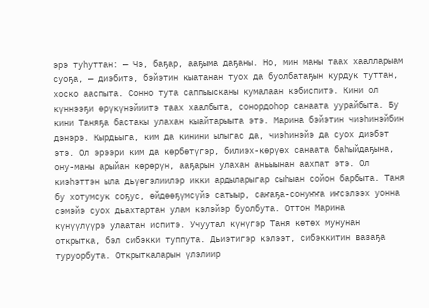эрэ туһуттан: — Чэ, баҕар, ааҕыма даҕаны. Но, мин маны таах хаалларыам суоҕа, — диэбитэ, бэйэтин кыатанан туох да буолбатаҕын курдук туттан, хоско ааспыта. Сонно тута саппыысканы кумалаан кэбиспитэ. Кини ол күннээҕи өрүкүнэйиитэ таах хаалбыта, сонордоһор санаата уурайбыта. Бу кини Таняҕа бастакы улахан кыайтарыыта этэ. Марина бэйэтин чиэһинэйбин дэнэрэ. Кырдьыга, ким да кинини ылыгас да, чиэһинэйэ да суох диэбэт этэ. Ол эрээри ким да көрбөтүгэр, билиэх-көрүөх санаата баһыйдаҕына, ону-маны арыйан көрөрүн, ааҕарын улахан аньыынан аахпат этэ. Ол киэһэттэн ыла дьүөгэлиилэр икки ардыларыгар сыһыан сойон барбыта. Таня бу хотумсук соҕус, өйдөөҕүмсүйэ сатыыр, саҥаҕа-сонуҥҥа иҥсэлээх уонна сэмэйэ суох дьахтартан улам кэлэйэр буолбута. Оттон Марина
күнүүлүүрэ улаатан испитэ. Учуутал күнүгэр Таня көтөх мунунан открытка, бэл сибэкки туппута. Дьиэтигэр кэлээт, сибэккитин вазаҕа туруорбута. Открыткаларын үлэлиир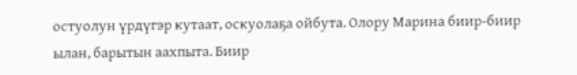остуолун үрдүгэр кутаат, оскуолаҕа ойбута. Олору Марина биир-биир ылан, барытын аахпыта. Биир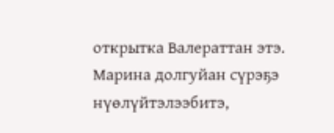открытка Валераттан этэ. Марина долгуйан сүрэҕэ нүөлүйтэлээбитэ,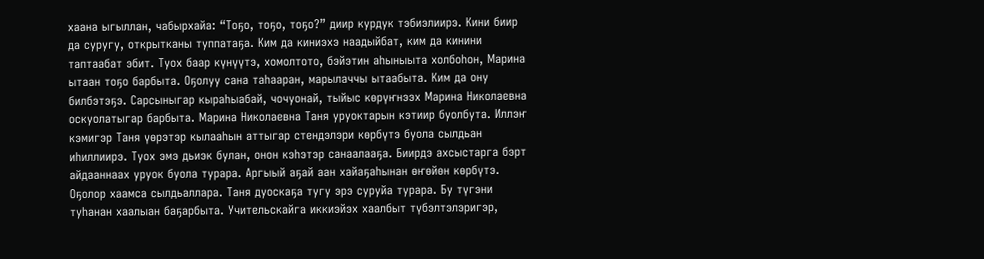хаана ыгыллан, чабырхайа: “Тоҕо, тоҕо, тоҕо?” диир курдук тэбиэлиирэ. Кини биир да суругу, открытканы туппатаҕа. Ким да киниэхэ наадыйбат, ким да кинини таптаабат эбит. Туох баар күнүүтэ, хомолтото, бэйэтин аһыныыта холбоһон, Марина ытаан тоҕо барбыта. Оҕолуу сана таһааран, марылаччы ытаабыта. Ким да ону билбэтэҕэ. Сарсыныгар кыраһыабай, чочуонай, тыйыс көрүҥнээх Марина Николаевна оскуолатыгар барбыта. Марина Николаевна Таня уруоктарын кэтиир буолбута. Иллэҥ кэмигэр Таня үөрэтэр кылааһын аттыгар стендэлэри көрбүтэ буола сылдьан иһиллиирэ. Туох эмэ дьиэк булан, онон кэһэтэр санаалааҕа. Биирдэ ахсыстарга бэрт айдааннаах уруок буола турара. Аргыый аҕай аан хайаҕаһынан өҥөйөн көрбүтэ. Оҕолор хаамса сылдьаллара. Таня дуоскаҕа тугу эрэ суруйа турара. Бу түгэни туһанан хаалыан баҕарбыта. Учительскайга иккиэйэх хаалбыт түбэлтэлэригэр,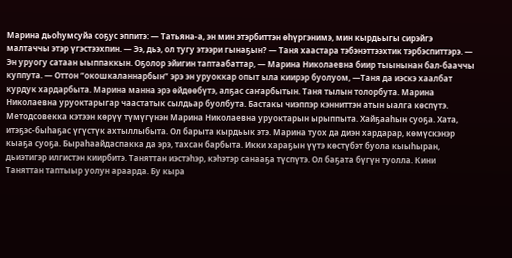Марина дьоһумсуйа соҕус эппитэ: — Татьяна-а, эн мин этэрбиттэн өһүргэнимэ, мин кырдьыгы сирэйгэ малтаччы этэр үгэстээхпин. — Ээ, дьэ, ол тугу этээри гынаҕын? — Таня хаастара тэбэнэттээхтик тэрбэспиттэрэ. — Эн уруогу сатаан ыыппаккын. Оҕолор эйигин таптаабаттар, — Марина Николаевна биир тыынынан бал-бааччы куппута. — Оттон “окошкаланнарбын” эрэ эн уруоккар опыт ыла киирэр буолуом, —Таня да иэскэ хаалбат курдук хардарбыта. Марина манна эрэ өйдөөбүтэ, алҕас саҥарбытын. Таня тылын толорбута. Марина Николаевна уруоктарыгар чаастатык сылдьар буолбута. Бастакы чиэппэр кэнниттэн атын ыалга көспүтэ. Методсовекка кэтээн көрүү түмүгүнэн Марина Николаевна уруоктарын ырыппыта. Хайҕааһын суоҕа. Хата, итэҕэс-быһаҕас үгүстүк ахтыллыбыта. Ол барыта кырдьык этэ. Марина туох да диэн хардарар, көмүскэнэр кыаҕа суоҕа. Быраһаайдаспакка да эрэ, тахсан барбыта. Икки хараҕын үүтэ көстүбэт буола кыыһыран, дьиэтигэр илгистэн киирбитэ. Таняттан иэстэһэр, кэһэтэр санааҕа түспүтэ. Ол баҕата бүгүн туолла. Кини Таняттан таптыыр уолун араарда. Бу кыра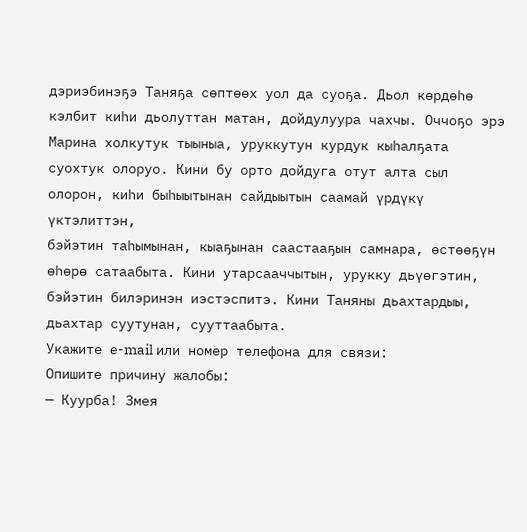дэриэбинэҕэ Таняҕа сөптөөх уол да суоҕа. Дьол көрдөһө кэлбит киһи дьолуттан матан, дойдулуура чахчы. Оччоҕо эрэ Марина холкутук тыыныа, уруккутун курдук кыһалҕата суохтук олоруо. Кини бу орто дойдуга отут алта сыл олорон, киһи быһыытынан сайдыытын саамай үрдүкү үктэлиттэн,
бэйэтин таһымынан, кыаҕынан саастааҕын самнара, өстөөҕүн өһөрө сатаабыта. Кини утарсааччытын, урукку дьүөгэтин, бэйэтин билэринэн иэстэспитэ. Кини Таняны дьахтардыы, дьахтар суутунан, сууттаабыта.
Укажите e-mail или номер телефона для связи:
Опишите причину жалобы:
— Куурба! Змея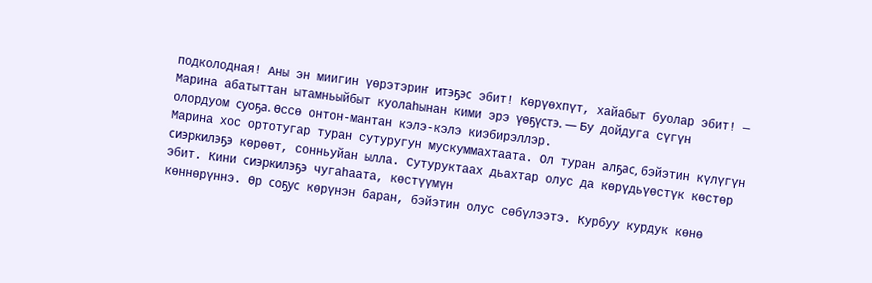подколодная! Аны эн миигин үөрэтэриҥ итэҕэс эбит! Көрүөхпүт, хайабыт буолар эбит! — Марина абатыттан ытамньыйбыт куолаһынан кими эрэ үөҕүстэ. — Бу дойдуга сүгүн олордуом суоҕа. Өссө онтон-мантан кэлэ-кэлэ киэбирэллэр.
Марина хос ортотугар туран сутуругун мускуммахтаата. Ол туран алҕас, бэйэтин күлүгүн сиэркилэҕэ көрөөт, сонньуйан ылла. Сутуруктаах дьахтар олус да көрүдьүөстүк көстөр эбит. Кини сиэркилэҕэ чугаһаата, көстүүмүн
көннөрүннэ. Өр соҕус көрүнэн баран, бэйэтин олус сөбүлээтэ. Курбуу курдук көнө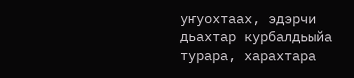уҥуохтаах, эдэрчи дьахтар курбалдьыйа турара, харахтара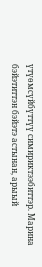үтүөмсүйбүттүү симириктээбиттэр. Марина бэйэтиттэн бэйэтэ астынан, арыый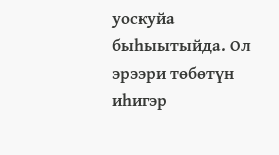уоскуйа
быһыытыйда. Ол эрээри төбөтүн иһигэр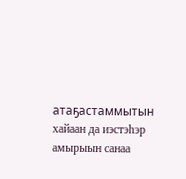атаҕастаммытын хайаан да иэстэһэр амырыын санаа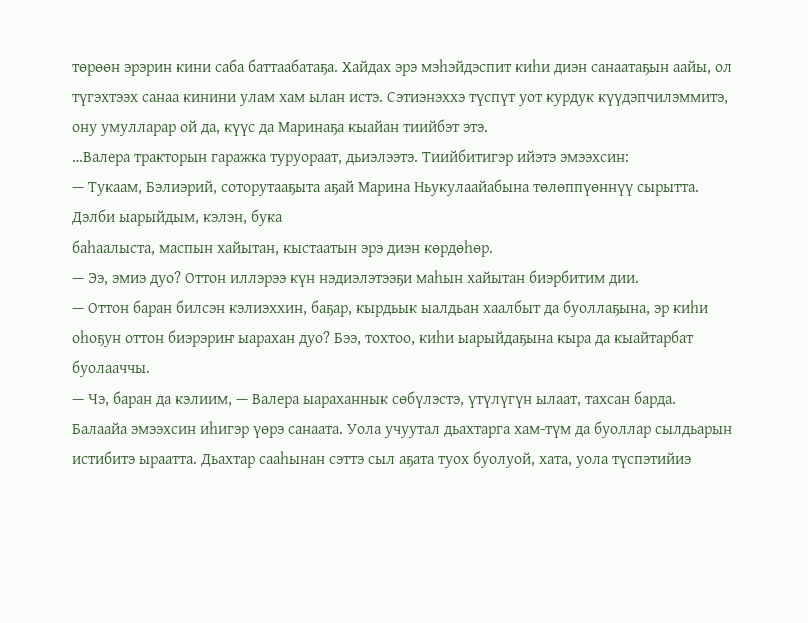төрөөн эрэрин кини саба баттаабатаҕа. Хайдах эрэ мэһэйдэспит киһи диэн санаатаҕын аайы, ол түгэхтээх санаа кинини улам хам ылан истэ. Сэтиэнэххэ түспүт уот курдук күүдэпчилэммитэ, ону умулларар ой да, күүс да Маринаҕа кыайан тиийбэт этэ.
…Валера тракторын гаражка туруораат, дьиэлээтэ. Тиийбитигэр ийэтэ эмээхсин:
— Тукаам, Бэлиэрий, соторутааҕыта аҕай Марина Ньукулаайабына төлөппүөннүү сырытта. Дэлби ыарыйдым, кэлэн, бука
баһаалыста, маспын хайытан, кыстаатын эрэ диэн көрдөһөр.
— Ээ, эмиэ дуо? Оттон иллэрээ күн нэдиэлэтээҕи маһын хайытан биэрбитим дии.
— Оттон баран билсэн кэлиэххин, баҕар, кырдьык ыалдьан хаалбыт да буоллаҕына, эр киһи оһоҕун оттон биэрэриҥ ыарахан дуо? Бээ, тохтоо, киһи ыарыйдаҕына кыра да кыайтарбат буолааччы.
— Чэ, баран да кэлиим, — Валера ыараханнык сөбүлэстэ, үтүлүгүн ылаат, тахсан барда.
Балаайа эмээхсин иһигэр үөрэ санаата. Уола учуутал дьахтарга хам-түм да буоллар сылдьарын истибитэ ыраатта. Дьахтар сааһынан сэттэ сыл аҕата туох буолуой, хата, уола түспэтийиэ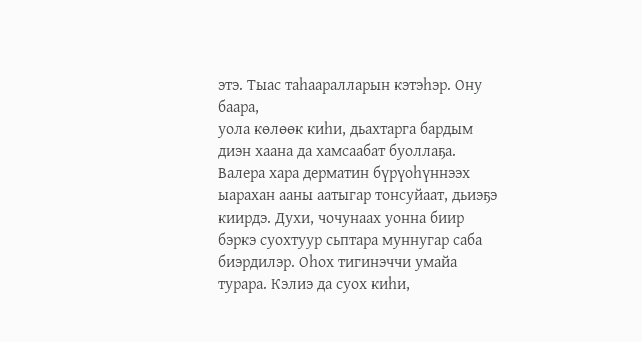этэ. Тыас таһааралларын кэтэһэр. Ону баара,
уола көлөөк киһи, дьахтарга бардым диэн хаана да хамсаабат буоллаҕа.
Валера хара дерматин бүрүоһүннээх ыарахан ааны аатыгар тонсуйаат, дьиэҕэ киирдэ. Духи, чочунаах уонна биир бэркэ суохтуур сьптара муннугар саба биэрдилэр. Оһох тигинэччи умайа турара. Кэлиэ да суох киһи,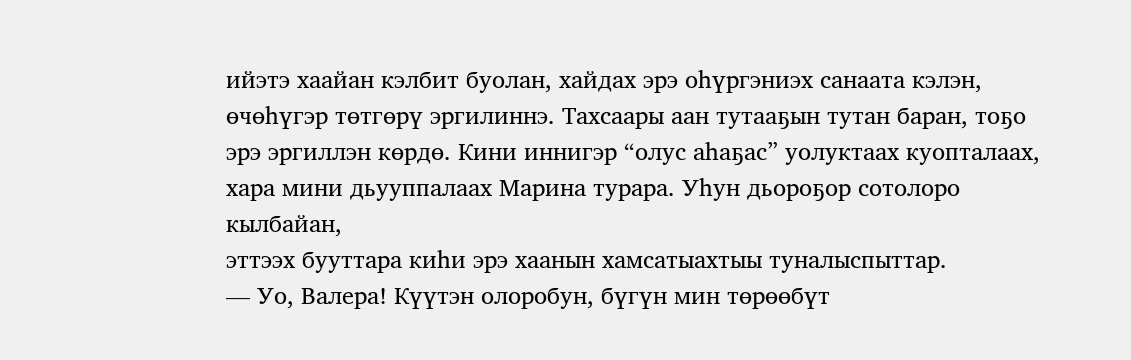ийэтэ хаайан кэлбит буолан, хайдах эрэ оһүргэниэх санаата кэлэн, өчөһүгэр төтгөрү эргилиннэ. Тахсаары аан тутааҕын тутан баран, тоҕо эрэ эргиллэн көрдө. Кини иннигэр “олус аһаҕас” уолуктаах куопталаах, хара мини дьууппалаах Марина турара. Уһун дьороҕор сотолоро кылбайан,
эттээх бууттара киһи эрэ хаанын хамсатыахтыы туналыспыттар.
— Уо, Валера! Күүтэн олоробун, бүгүн мин төрөөбүт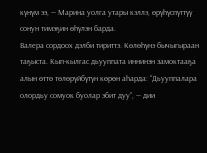күнүм ээ, — Марина уолга утары кэллэ, өрүһүспүттүү сонун тимэҕин өһүлэн барда.
Валера сордоох дэлби тириттэ. Көлөһүнэ бычыгыраан таҕыста. Кып-кылгас дьууппата иннинэн замоктааҕа алын өттө төлөрүйбүтүн көрөн аһарда: “Дьууппалара олордьу сомуок буолар эбит дуу”, — дии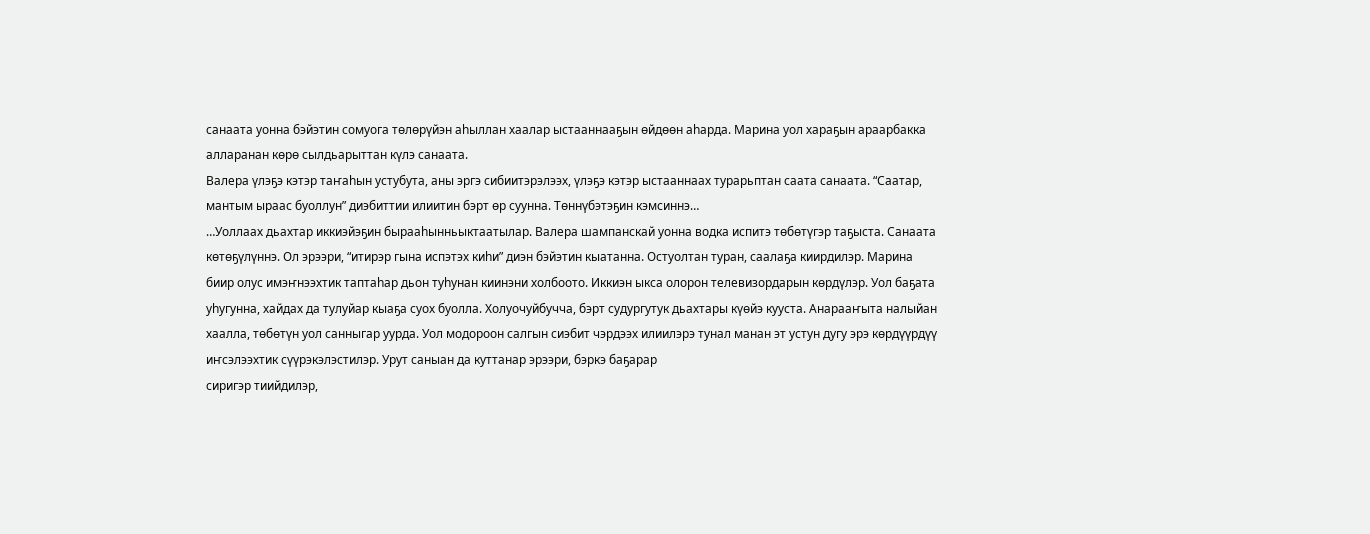санаата уонна бэйэтин сомуога төлөрүйэн аһыллан хаалар ыстааннааҕын өйдөөн аһарда. Марина уол хараҕын араарбакка алларанан көрө сылдьарыттан күлэ санаата.
Валера үлэҕэ кэтэр таҥаһын устубута, аны эргэ сибиитэрэлээх, үлэҕэ кэтэр ыстааннаах турарьптан саата санаата. “Саатар, мантым ыраас буоллун” диэбиттии илиитин бэрт өр суунна. Төннүбэтэҕин кэмсиннэ…
…Уоллаах дьахтар иккиэйэҕин бырааһынньыктаатылар. Валера шампанскай уонна водка испитэ төбөтүгэр таҕыста. Санаата көтөҕүлүннэ. Ол эрээри, “итирэр гына испэтэх киһи” диэн бэйэтин кыатанна. Остуолтан туран, саалаҕа киирдилэр. Марина биир олус имэҥнээхтик таптаһар дьон туһунан киинэни холбоото. Иккиэн ыкса олорон телевизордарын көрдүлэр. Уол баҕата уһугунна, хайдах да тулуйар кыаҕа суох буолла. Холуочуйбучча, бэрт судургутук дьахтары күөйэ кууста. Анарааҥыта налыйан хаалла, төбөтүн уол санныгар уурда. Уол модороон салгын сиэбит чэрдээх илиилэрэ тунал манан эт устун дугу эрэ көрдүүрдүү иҥсэлээхтик сүүрэкэлэстилэр. Урут саныан да куттанар эрээри, бэркэ баҕарар
сиригэр тиийдилэр,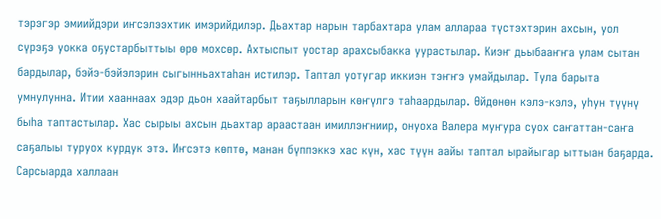тэрэгэр эмиийдэри иҥсэлээхтик имэрийдилэр. Дьахтар нарын тарбахтара улам аллараа түстэхтэрин ахсын, уол сүрэҕэ уокка оҕустарбыттыы өрө мохсөр. Ахтыспыт уостар арахсыбакка уурастылар. Киэҥ дьыбааҥҥа улам сытан бардылар, бэйэ-бэйэлэрин сыгынньахтаһан истилэр. Таптал уотугар иккиэн тэҥҥэ умайдылар. Тула барыта умнулунна. Итии хааннаах эдэр дьон хаайтарбыт таҕылларын көҥүлгэ таһаардылар. Өйдөнөн кэлэ-кэлэ, уһун түүнү быһа таптастылар. Хас сырыы ахсын дьахтар араастаан имиллэҥниир, онуоха Валера муҥура суох саҥаттан-саҥа саҕалыы туруох курдук этэ. Иҥсэтэ көптө, манан бүппэккэ хас күн, хас түүн аайы таптал ырайыгар ыттыан баҕарда. Сарсыарда халлаан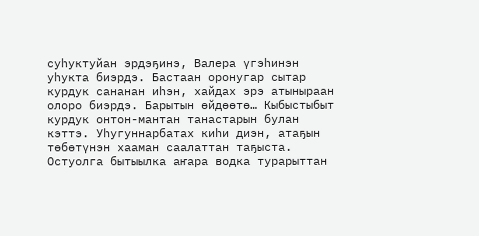суһуктуйан эрдэҕинэ, Валера үгэһинэн уһукта биэрдэ. Бастаан оронугар сытар курдук сананан иһэн, хайдах эрэ атыныраан олоро биэрдэ. Барытын өйдөөтө… Кыбыстыбыт курдук онтон-мантан танастарын булан кэттэ. Уһугуннарбатах киһи диэн, атаҕын төбөтүнэн хааман саалаттан таҕыста. Остуолга бытыылка аҥара водка турарыттан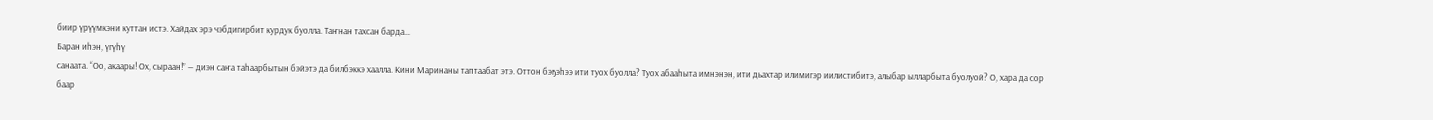биир үрүүмкэни куттан истэ. Хайдах эрэ чэбдигирбит курдук буолла. Таҥнан тахсан барда…
Баран иһэн, үгүһү
санаата. “Оо, акаары! Ох, сыраан!” — диэн саҥа таһаарбытын бэйэтэ да билбэккэ хаалла. Кини Маринаны таптаабат этэ. Оттон бэҕэһээ ити туох буолла? Туох абааһыта имнэнэн, ити дьахтар илимигэр иилистибитэ, алыбар ылларбыта буолуой? О, хара да сор баар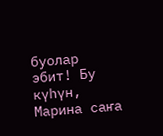буолар эбит! Бу күһүн, Марина саҥа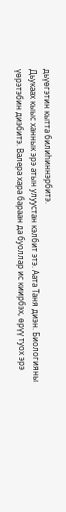дьүөгэтин кытта билиһиннэрбитэ.
Дьукаах кыыс ханнык эрэ атын улуустан кэлбит этэ. Аата Таня диэн. Биологияны үөрэтэбин диэбитэ. Валера хара бараан да буоллар ис киирбэх, өрүү туох эрэ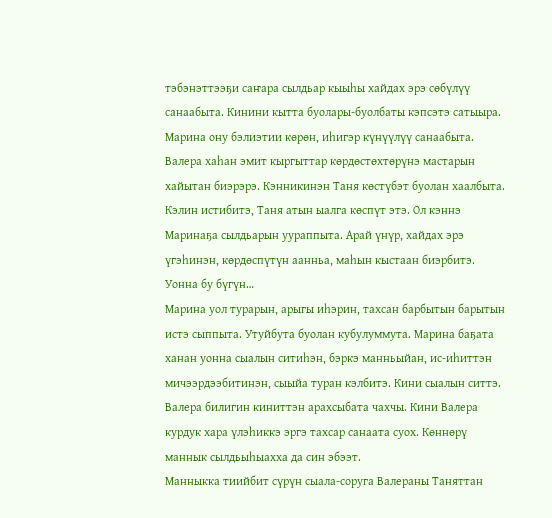тэбэнэттээҕи саҥара сылдьар кыыһы хайдах эрэ сөбүлүү санаабыта. Кинини кытта буолары-буолбаты кэпсэтэ сатыыра. Марина ону бэлиэтии көрөн, иһигэр күнүүлүү санаабыта. Валера хаһан эмит кыргыттар көрдөстөхтөрүнэ мастарын хайытан биэрэрэ. Кэнникинэн Таня көстүбэт буолан хаалбыта. Кэлин истибитэ, Таня атын ыалга көспүт этэ. Ол кэннэ Маринаҕа сылдьарын уураппыта. Арай үнүр, хайдах эрэ үгэһинэн, көрдөспүтүн аанньа, маһын кыстаан биэрбитэ. Уонна бу бүгүн…
Марина уол турарын, арыгы иһэрин, тахсан барбытын барытын истэ сыппыта. Утуйбута буолан кубулуммута. Марина баҕата ханан уонна сыалын ситиһэн, бэркэ манньыйан, ис-иһиттэн мичээрдээбитинэн, сыыйа туран кэлбитэ. Кини сыалын ситтэ. Валера билигин киниттэн арахсыбата чахчы. Кини Валера курдук хара үлэһиккэ эргэ тахсар санаата суох. Көннөрү маннык сылдьыһыахха да син эбээт.
Манныкка тиийбит сүрүн сыала-соруга Валераны Таняттан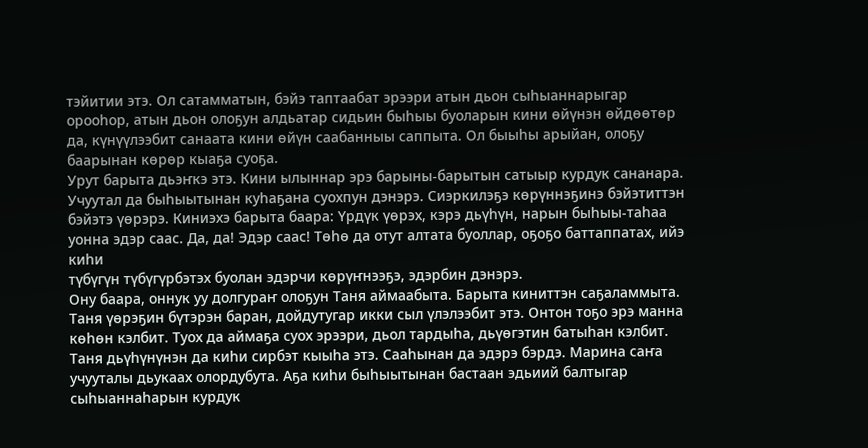тэйитии этэ. Ол сатамматын, бэйэ таптаабат эрээри атын дьон сыһыаннарыгар орооһор, атын дьон олоҕун алдьатар сидьин быһыы буоларын кини өйүнэн өйдөөтөр да, күнүүлээбит санаата кини өйүн саабанныы саппыта. Ол быыһы арыйан, олоҕу баарынан көрөр кыаҕа суоҕа.
Урут барыта дьэҥкэ этэ. Кини ылыннар эрэ барыны-барытын сатыыр курдук сананара. Учуутал да быһыытынан куһаҕана суохпун дэнэрэ. Сиэркилэҕэ көрүннэҕинэ бэйэтиттэн бэйэтэ үөрэрэ. Киниэхэ барыта баара: Үрдүк үөрэх, кэрэ дьүһүн, нарын быһыы-таһаа уонна эдэр саас. Да, да! Эдэр саас! Төһө да отут алтата буоллар, оҕоҕо баттаппатах, ийэ киһи
түбүгүн түбүгүрбэтэх буолан эдэрчи көрүҥнээҕэ, эдэрбин дэнэрэ.
Ону баара, оннук уу долгураҥ олоҕун Таня аймаабыта. Барыта киниттэн саҕаламмыта. Таня үөрэҕин бүтэрэн баран, дойдутугар икки сыл үлэлээбит этэ. Онтон тоҕо эрэ манна көһөн кэлбит. Туох да аймаҕа суох эрээри, дьол тардыһа, дьүөгэтин батыһан кэлбит. Таня дьүһүнүнэн да киһи сирбэт кыыһа этэ. Сааһынан да эдэрэ бэрдэ. Марина саҥа учууталы дьукаах олордубута. Аҕа киһи быһыытынан бастаан эдьиий балтыгар сыһыаннаһарын курдук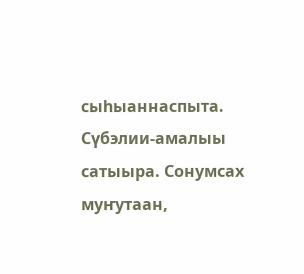сыһыаннаспыта. Сүбэлии-амалыы сатыыра. Сонумсах муҥутаан,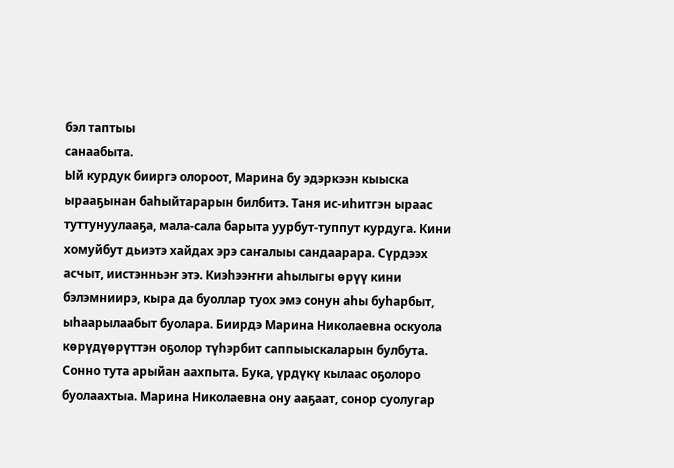бэл таптыы
санаабыта.
Ый курдук бииргэ олороот, Марина бу эдэркээн кыыска ырааҕынан баһыйтарарын билбитэ. Таня ис-иһитгэн ыраас туттунуулааҕа, мала-сала барыта уурбут-туппут курдуга. Кини хомуйбут дьиэтэ хайдах эрэ саҥалыы сандаарара. Сүрдээх асчыт, иистэнньэҥ этэ. Киэһээҥҥи аһылыгы өрүү кини бэлэмниирэ, кыра да буоллар туох эмэ сонун аһы буһарбыт,
ыһаарылаабыт буолара. Биирдэ Марина Николаевна оскуола көрүдүөрүттэн оҕолор түһэрбит саппыыскаларын булбута. Сонно тута арыйан аахпыта. Бука, үрдүкү кылаас оҕолоро буолаахтыа. Марина Николаевна ону ааҕаат, сонор суолугар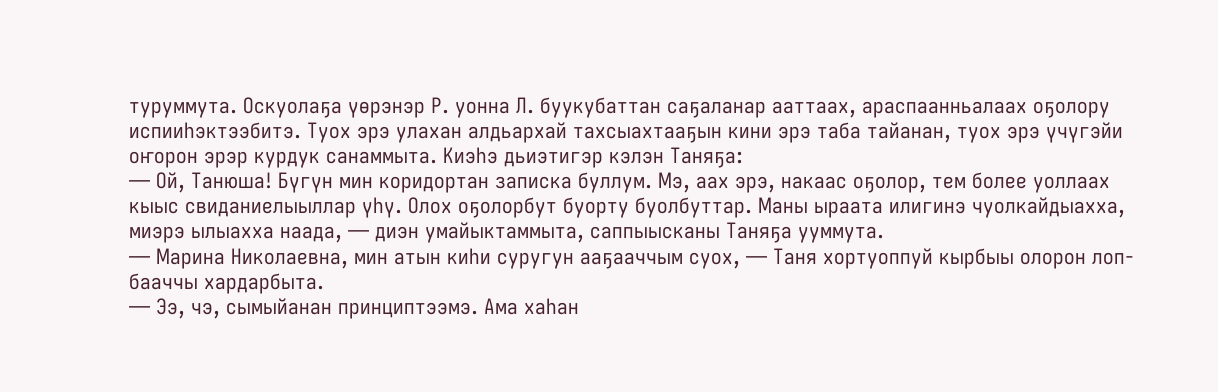туруммута. Оскуолаҕа үөрэнэр Р. уонна Л. буукубаттан саҕаланар ааттаах, араспаанньалаах оҕолору испииһэктээбитэ. Туох эрэ улахан алдьархай тахсыахтааҕын кини эрэ таба тайанан, туох эрэ үчүгэйи оҥорон эрэр курдук санаммыта. Киэһэ дьиэтигэр кэлэн Таняҕа:
— Ой, Танюша! Бүгүн мин коридортан записка буллум. Мэ, аах эрэ, накаас оҕолор, тем более уоллаах кыыс свиданиелыыллар үһү. Олох оҕолорбут буорту буолбуттар. Маны ыраата илигинэ чуолкайдыахха, миэрэ ылыахха наада, — диэн умайыктаммыта, саппыысканы Таняҕа ууммута.
— Марина Николаевна, мин атын киһи суругун ааҕааччым суох, — Таня хортуоппуй кырбыы олорон лоп-бааччы хардарбыта.
— Ээ, чэ, сымыйанан принциптээмэ. Ама хаһан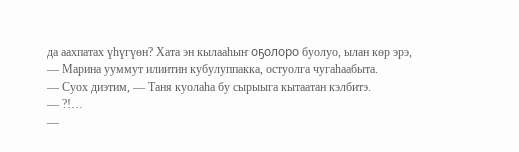да аахпатах үһүгүөн? Хата эн кылааһыҥ оҕолоро буолуо, ылан көр эрэ, — Марина ууммут илиитин кубулуппакка, остуолга чугаһаабыта.
— Суох диэтим, — Таня куолаһа бу сырыыга кытаатан кэлбитэ.
— ?!…
—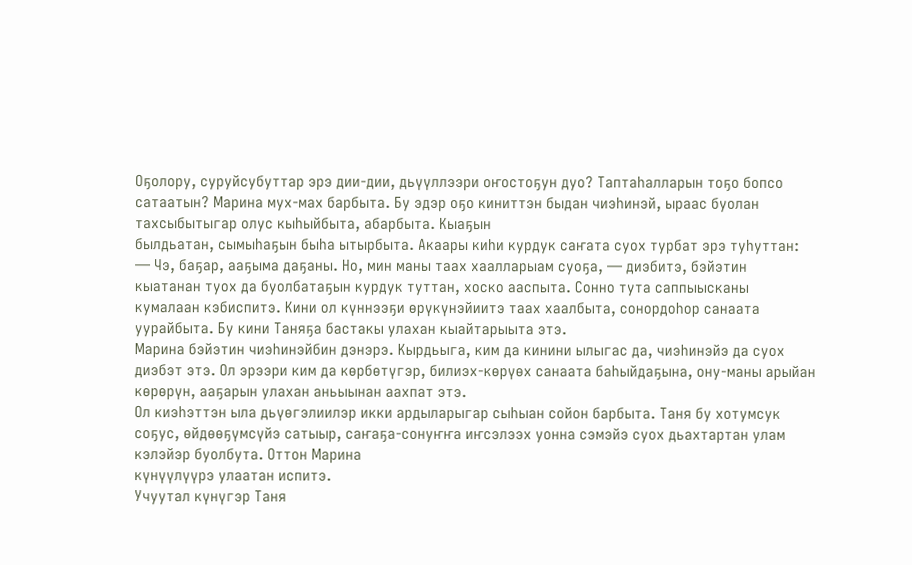Оҕолору, суруйсубуттар эрэ дии-дии, дьүүллээри оҥостоҕун дуо? Таптаһалларын тоҕо бопсо сатаатын? Марина мух-мах барбыта. Бу эдэр оҕо киниттэн быдан чиэһинэй, ыраас буолан тахсыбытыгар олус кыһыйбыта, абарбыта. Кыаҕын
былдьатан, сымыһаҕын быһа ытырбыта. Акаары киһи курдук саҥата суох турбат эрэ туһуттан:
— Чэ, баҕар, ааҕыма даҕаны. Но, мин маны таах хаалларыам суоҕа, — диэбитэ, бэйэтин кыатанан туох да буолбатаҕын курдук туттан, хоско ааспыта. Сонно тута саппыысканы кумалаан кэбиспитэ. Кини ол күннээҕи өрүкүнэйиитэ таах хаалбыта, сонордоһор санаата уурайбыта. Бу кини Таняҕа бастакы улахан кыайтарыыта этэ.
Марина бэйэтин чиэһинэйбин дэнэрэ. Кырдьыга, ким да кинини ылыгас да, чиэһинэйэ да суох диэбэт этэ. Ол эрээри ким да көрбөтүгэр, билиэх-көрүөх санаата баһыйдаҕына, ону-маны арыйан көрөрүн, ааҕарын улахан аньыынан аахпат этэ.
Ол киэһэттэн ыла дьүөгэлиилэр икки ардыларыгар сыһыан сойон барбыта. Таня бу хотумсук соҕус, өйдөөҕүмсүйэ сатыыр, саҥаҕа-сонуҥҥа иҥсэлээх уонна сэмэйэ суох дьахтартан улам кэлэйэр буолбута. Оттон Марина
күнүүлүүрэ улаатан испитэ.
Учуутал күнүгэр Таня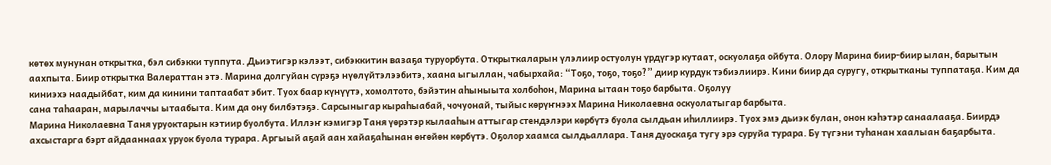көтөх мунунан открытка, бэл сибэкки туппута. Дьиэтигэр кэлээт, сибэккитин вазаҕа туруорбута. Открыткаларын үлэлиир остуолун үрдүгэр кутаат, оскуолаҕа ойбута. Олору Марина биир-биир ылан, барытын аахпыта. Биир открытка Валераттан этэ. Марина долгуйан сүрэҕэ нүөлүйтэлээбитэ, хаана ыгыллан, чабырхайа: “Тоҕо, тоҕо, тоҕо?” диир курдук тэбиэлиирэ. Кини биир да суругу, открытканы туппатаҕа. Ким да киниэхэ наадыйбат, ким да кинини таптаабат эбит. Туох баар күнүүтэ, хомолтото, бэйэтин аһыныыта холбоһон, Марина ытаан тоҕо барбыта. Оҕолуу
сана таһааран, марылаччы ытаабыта. Ким да ону билбэтэҕэ. Сарсыныгар кыраһыабай, чочуонай, тыйыс көрүҥнээх Марина Николаевна оскуолатыгар барбыта.
Марина Николаевна Таня уруоктарын кэтиир буолбута. Иллэҥ кэмигэр Таня үөрэтэр кылааһын аттыгар стендэлэри көрбүтэ буола сылдьан иһиллиирэ. Туох эмэ дьиэк булан, онон кэһэтэр санаалааҕа. Биирдэ ахсыстарга бэрт айдааннаах уруок буола турара. Аргыый аҕай аан хайаҕаһынан өҥөйөн көрбүтэ. Оҕолор хаамса сылдьаллара. Таня дуоскаҕа тугу эрэ суруйа турара. Бу түгэни туһанан хаалыан баҕарбыта.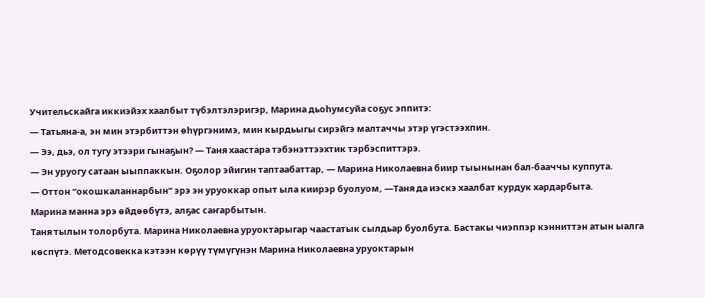Учительскайга иккиэйэх хаалбыт түбэлтэлэригэр, Марина дьоһумсуйа соҕус эппитэ:
— Татьяна-а, эн мин этэрбиттэн өһүргэнимэ, мин кырдьыгы сирэйгэ малтаччы этэр үгэстээхпин.
— Ээ, дьэ, ол тугу этээри гынаҕын? — Таня хаастара тэбэнэттээхтик тэрбэспиттэрэ.
— Эн уруогу сатаан ыыппаккын. Оҕолор эйигин таптаабаттар, — Марина Николаевна биир тыынынан бал-бааччы куппута.
— Оттон “окошкаланнарбын” эрэ эн уруоккар опыт ыла киирэр буолуом, —Таня да иэскэ хаалбат курдук хардарбыта.
Марина манна эрэ өйдөөбүтэ, алҕас саҥарбытын.
Таня тылын толорбута. Марина Николаевна уруоктарыгар чаастатык сылдьар буолбута. Бастакы чиэппэр кэнниттэн атын ыалга көспүтэ. Методсовекка кэтээн көрүү түмүгүнэн Марина Николаевна уруоктарын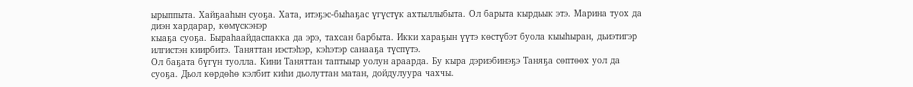ырыппыта. Хайҕааһын суоҕа. Хата, итэҕэс-быһаҕас үгүстүк ахтыллыбыта. Ол барыта кырдьык этэ. Марина туох да диэн хардарар, көмүскэнэр
кыаҕа суоҕа. Быраһаайдаспакка да эрэ, тахсан барбыта. Икки хараҕын үүтэ көстүбэт буола кыыһыран, дьиэтигэр илгистэн киирбитэ. Таняттан иэстэһэр, кэһэтэр санааҕа түспүтэ.
Ол баҕата бүгүн туолла. Кини Таняттан таптыыр уолун араарда. Бу кыра дэриэбинэҕэ Таняҕа сөптөөх уол да суоҕа. Дьол көрдөһө кэлбит киһи дьолуттан матан, дойдулуура чахчы.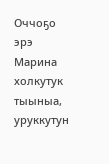Оччоҕо эрэ Марина холкутук тыыныа, уруккутун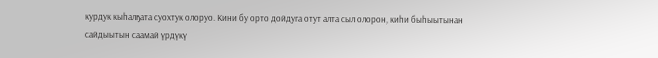курдук кыһалҕата суохтук олоруо. Кини бу орто дойдуга отут алта сыл олорон, киһи быһыытынан сайдыытын саамай үрдүкү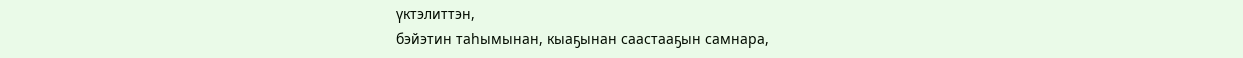үктэлиттэн,
бэйэтин таһымынан, кыаҕынан саастааҕын самнара,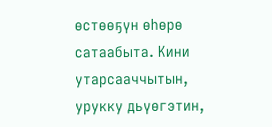өстөөҕүн өһөрө сатаабыта. Кини утарсааччытын, урукку дьүөгэтин,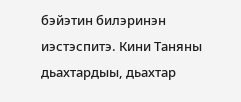бэйэтин билэринэн иэстэспитэ. Кини Таняны дьахтардыы, дьахтар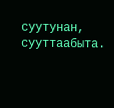суутунан, сууттаабыта.